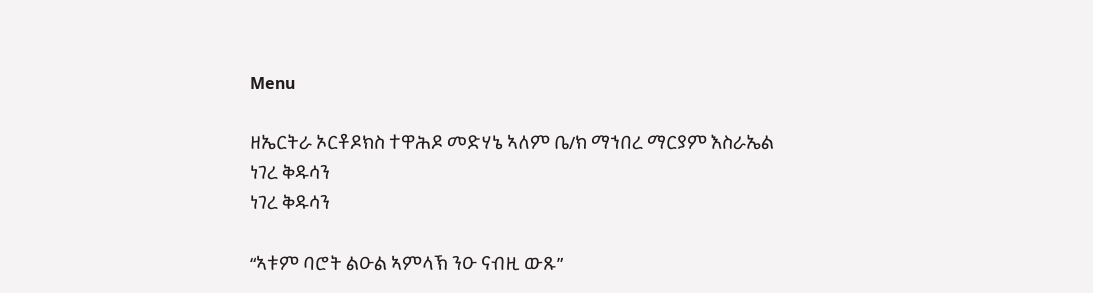Menu

ዘኤርትራ ኦርቶዶክስ ተዋሕዶ መድሃኔ ኣለም ቤ/ክ ማኀበረ ማርያም እስራኤል
ነገረ ቅዱሳን
ነገረ ቅዱሳን

“ኣቱም ባሮት ልዑል ኣምላኽ ንዑ ናብዚ ውጹ”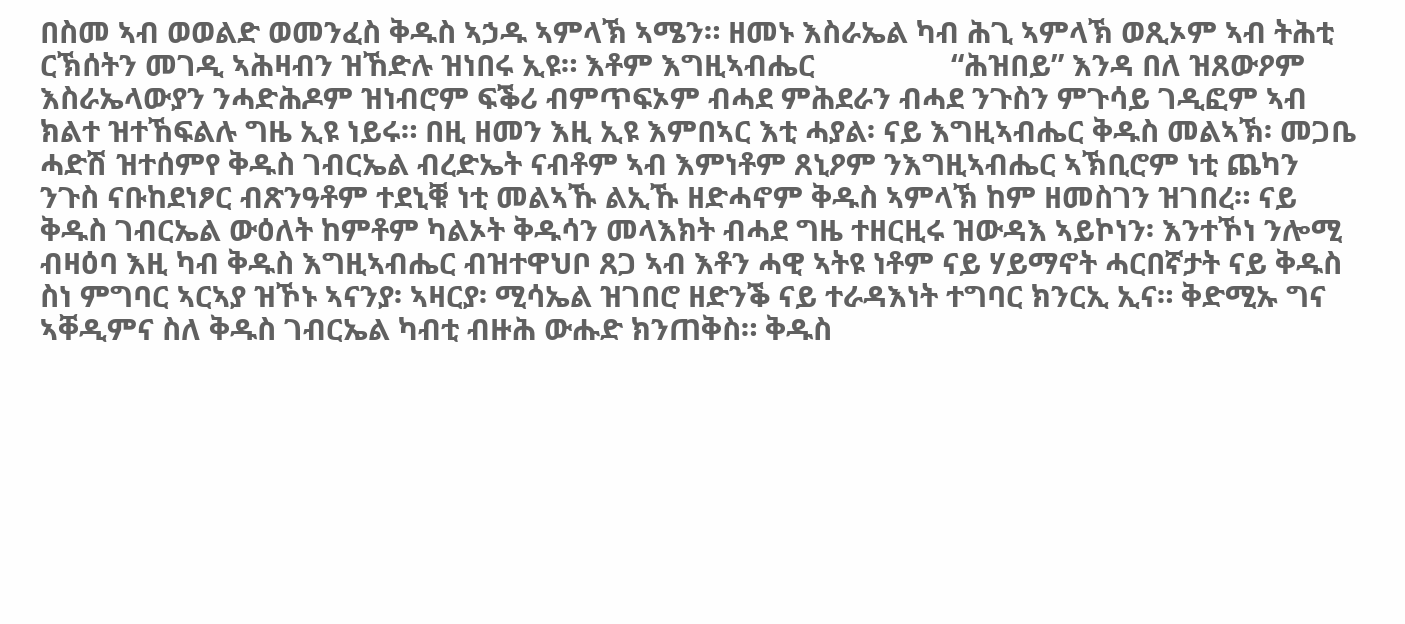በስመ ኣብ ወወልድ ወመንፈስ ቅዱስ ኣኃዱ ኣምላኽ ኣሜን። ዘመኑ እስራኤል ካብ ሕጊ ኣምላኽ ወጺኦም ኣብ ትሕቲ ርኽሰትን መገዲ ኣሕዛብን ዝኸድሉ ዝነበሩ ኢዩ። እቶም እግዚኣብሔር                 “ሕዝበይ” እንዳ በለ ዝጸውዖም እስራኤላውያን ንሓድሕዶም ዝነብሮም ፍቕሪ ብምጥፍኦም ብሓደ ምሕደራን ብሓደ ንጉስን ምጉሳይ ገዲፎም ኣብ ክልተ ዝተኸፍልሉ ግዜ ኢዩ ነይሩ። በዚ ዘመን እዚ ኢዩ እምበኣር እቲ ሓያል፡ ናይ እግዚኣብሔር ቅዱስ መልኣኽ፡ መጋቤ ሓድሽ ዝተሰምየ ቅዱስ ገብርኤል ብረድኤት ናብቶም ኣብ እምነቶም ጸኒዖም ንእግዚኣብሔር ኣኽቢሮም ነቲ ጨካን ንጉስ ናቡከደነፆር ብጽንዓቶም ተደኒቑ ነቲ መልኣኹ ልኢኹ ዘድሓኖም ቅዱስ ኣምላኽ ከም ዘመስገን ዝገበረ። ናይ ቅዱስ ገብርኤል ውዕለት ከምቶም ካልኦት ቅዱሳን መላእክት ብሓደ ግዜ ተዘርዚሩ ዝውዳእ ኣይኮነን፡ እንተኾነ ንሎሚ ብዛዕባ እዚ ካብ ቅዱስ እግዚኣብሔር ብዝተዋህቦ ጸጋ ኣብ እቶን ሓዊ ኣትዩ ነቶም ናይ ሃይማኖት ሓርበኛታት ናይ ቅዱስ ስነ ምግባር ኣርኣያ ዝኾኑ ኣናንያ፡ ኣዛርያ፡ ሚሳኤል ዝገበሮ ዘድንቕ ናይ ተራዳእነት ተግባር ክንርኢ ኢና። ቅድሚኡ ግና ኣቐዲምና ስለ ቅዱስ ገብርኤል ካብቲ ብዙሕ ውሑድ ክንጠቅስ። ቅዱስ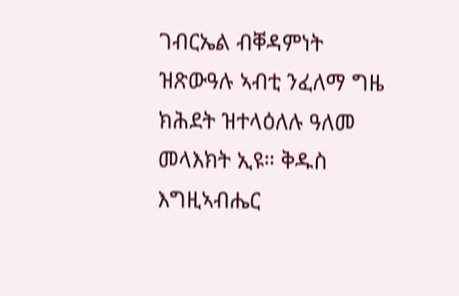ገብርኤል ብቐዳምነት ዝጽውዓሉ ኣብቲ ንፈለማ ግዜ ክሕደት ዝተላዕለሉ ዓለመ መላእክት ኢዩ። ቅዱስ እግዚኣብሔር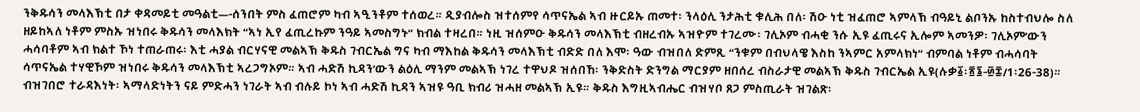ንቅዱሳን መላእኽቲ በታ ቀዳመይቲ መዓልቲ—-ሰንበት ምስ ፈጠሮም ካብ ኣዒንቶም ተሰወረ። ዲያብሎስ ዝተሰምየ ሳጥናኤል ኣብ ዙርይኡ ጠመተ፡ ንላዕሊ ንታሕቲ ቁሊሕ በለ፡ ሽዑ ነቲ ዝፈጠሮ ኣምላኽ ብዓይኒ ልቦንኡ ከስተብህሎ ስለ ዘይከኣለ ነቶም ምስኡ ዝነበሩ ቅዱሳን መላእክት “ኣነ ኢየ ፈጢረኩም ንዓይ ኣመስግኑ” ክብል ተዛረበ። ነዚ ዝሰምዑ ቅዱሳን መላእኽቲ ብዘረብኡ ኣዝዮም ተገረሙ፡ ገሊኦም ብሓቂ ንሱ ኢዩ ፈጢሩና ኢሎም ኣመንዎ፡ ገሊኦም’ውን ሓሳባቶም ኣብ ክልተ ኾነ ተጠራጠሩ፡ እቲ ሓያል ብርሃናዊ መልኣኽ ቅዱስ ገብርኤል ግና ካብ ማእከል ቅዱሳን መላእኽቲ ብድድ በለ እሞ፡ ዓው ብዝበለ ድምጺ “ንቁም በብህላዌ እስከ ንኣምር አምላክነ” ብምባል ነቶም ብሓሳባት ሳጥናኤል ተሃዊኾም ዝነበሩ ቅዱሳን መላእኽቲ ኣረጋግኦም። ኣብ ሓድሽ ኪዳን’ውን ልዕሊ ማንም መልኣኽ ነገረ ተዋህዶ ዝሰበኸ፡ ንቅድስት ድንግል ማርያም ዘበሰረ ብስራታዊ መልኣኽ ቅዱስ ገብርኤል ኢዩ(ሉቃ፩፡፳፮-፴፰/1፡26-38)። ብዝገበሮ ተራዳእነት፡ ኣማላድነትን ናይ ምድሓን ነገራት ኣብ ብሉይ ኮነ ኣብ ሓድሽ ኪዳን ኣዝዩ ዓቢ ክብሪ ዝሓዘ መልኣኽ ኢዩ። ቅዱስ እግዚኣብሔር ብዝሃቦ ጸጋ ምስጢራት ዝገልጽ፡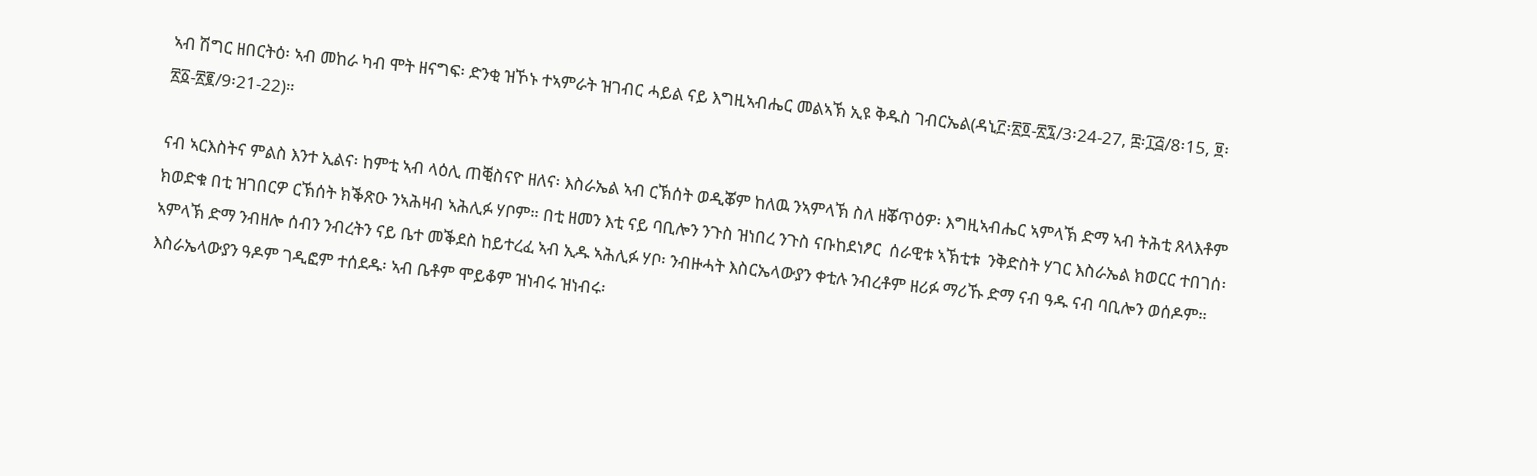ኣብ ሽግር ዘበርትዕ፡ ኣብ መከራ ካብ ሞት ዘናግፍ፡ ድንቂ ዝኾኑ ተኣምራት ዝገብር ሓይል ናይ እግዚኣብሔር መልኣኽ ኢዩ ቅዱስ ገብርኤል(ዳኒ፫፡፳፬-፳፯/3፡24-27, ፰፡፲፭/8፡15, ፱፡፳፩-፳፪/9፡21-22)።

ናብ ኣርእስትና ምልስ እንተ ኢልና፡ ከምቲ ኣብ ላዕሊ ጠቒስናዮ ዘለና፡ እስራኤል ኣብ ርኽሰት ወዲቖም ከለዉ ንኣምላኽ ስለ ዘቖጥዕዎ፡ እግዚኣብሔር ኣምላኽ ድማ ኣብ ትሕቲ ጸላእቶም ክወድቁ በቲ ዝገበርዎ ርኽሰት ክቕጽዑ ንኣሕዛብ ኣሕሊፉ ሃቦም። በቲ ዘመን እቲ ናይ ባቢሎን ንጉስ ዝነበረ ንጉስ ናቡከደነፆር  ሰራዊቱ ኣኽቲቱ  ንቅድስት ሃገር እስራኤል ክወርር ተበገሰ፡ ኣምላኽ ድማ ንብዘሎ ሰብን ንብረትን ናይ ቤተ መቕደስ ከይተረፈ ኣብ ኢዱ ኣሕሊፉ ሃቦ፡ ንብዙሓት እስርኤላውያን ቀቲሉ ንብረቶም ዘሪፉ ማሪኹ ድማ ናብ ዓዱ ናብ ባቢሎን ወሰዶም። እስራኤላውያን ዓዶም ገዲፎም ተሰደዱ፡ ኣብ ቤቶም ሞይቆም ዝነብሩ ዝነብሩ፡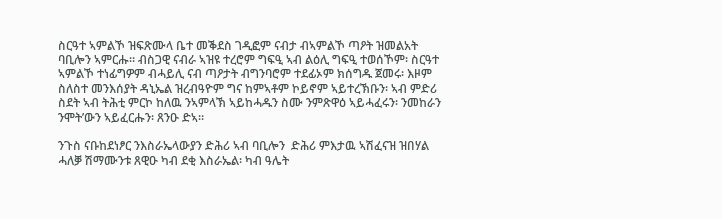ስርዓተ ኣምልኾ ዝፍጽሙላ ቤተ መቕደስ ገዲፎም ናብታ ብኣምልኾ ጣዖት ዝመልአት ባቢሎን ኣምርሑ። ብስጋዊ ናብራ ኣዝዩ ተረሮም ግፍዒ ኣብ ልዕሊ ግፍዒ ተወሰኾም፡ ስርዓተ ኣምልኾ ተነፊግዎም ብሓይሊ ናብ ጣዖታት ብግንባሮም ተደፊኦም ክሰግዱ ጀመሩ፡ እዞም ስለስተ መንእሰያት ዳኒኤል ዝረብዓዮም ግና ከምኣቶም ኮይኖም ኣይተረኽቡን፡ ኣብ ምድሪ ስደት ኣብ ትሕቲ ምርኮ ከለዉ ንኣምላኽ ኣይከሓዱን ስሙ ንምጽዋዕ ኣይሓፈሩን፡ ንመከራን ንሞት’ውን ኣይፈርሑን፡ ጸንዑ ድኣ።

ንጉስ ናቡከደነፆር ንእስራኤላውያን ድሕሪ ኣብ ባቢሎን  ድሕሪ ምእታዉ ኣሽፈናዝ ዝበሃል ሓለቓ ሽማሙንቱ ጸዊዑ ካብ ደቂ እስራኤል፡ ካብ ዓሌት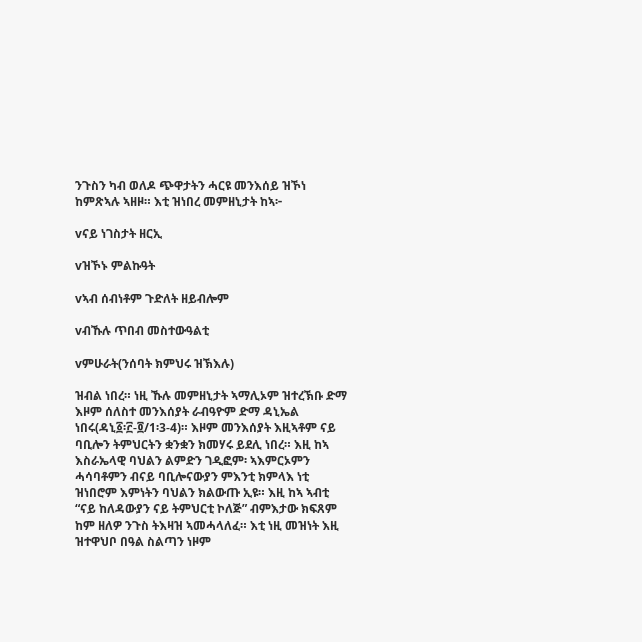ንጉስን ካብ ወለዶ ጭዋታትን ሓርዩ መንእሰይ ዝኾነ ከምጽኣሉ ኣዘዞ። እቲ ዝነበረ መምዘኒታት ከኣ፦

vናይ ነገስታት ዘርኢ

vዝኾኑ ምልኩዓት

vኣብ ሰብነቶም ጉድለት ዘይብሎም

vብኹሉ ጥበብ መስተውዓልቲ

vምሁራት(ንሰባት ክምህሩ ዝኽእሉ)

ዝብል ነበረ። ነዚ ኹሉ መምዘኒታት ኣማሊኦም ዝተረኽቡ ድማ እዞም ሰለስተ መንእሰያት ራብዓዮም ድማ ዳኒኤል ነበሩ(ዳኒ፩፡፫-፬/1፡3-4)። እዞም መንእሰያት እዚኣቶም ናይ ባቢሎን ትምህርትን ቋንቋን ክመሃሩ ይደሊ ነበረ። እዚ ከኣ እስራኤላዊ ባህልን ልምድን ገዲፎም፡ ኣእምርኦምን ሓሳባቶምን ብናይ ባቢሎናውያን ምእንቲ ክምላእ ነቲ ዝነበሮም እምነትን ባህልን ክልውጡ ኢዩ። እዚ ከኣ ኣብቲ “ናይ ከለዳውያን ናይ ትምህርቲ ኮለጅ” ብምእታው ክፍጸም ከም ዘለዎ ንጉስ ትእዛዝ ኣመሓላለፈ። እቲ ነዚ መዝነት እዚ ዝተዋህቦ በዓል ስልጣን ነዞም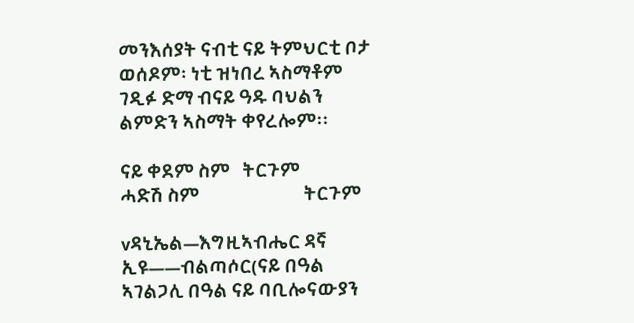መንእሰያት ናብቲ ናይ ትምህርቲ ቦታ ወሰዶም፡ ነቲ ዝነበረ ኣስማቶም ገዲፉ ድማ ብናይ ዓዱ ባህልን ልምድን ኣስማት ቀየረሎም፡፡

ናይ ቀደም ስም   ትርጉም                   ሓድሽ ስም                          ትርጉም

vዳኒኤል—እግዚኣብሔር ዳኛ ኢዩ——ብልጣሶር(ናይ በዓል ኣገልጋሊ በዓል ናይ ባቢሎናውያን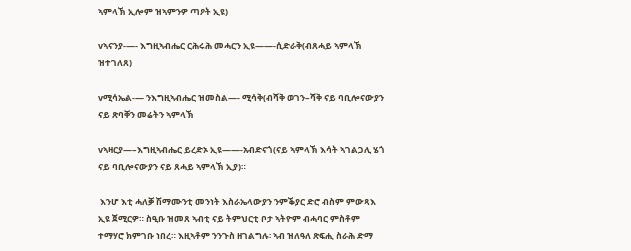ኣምላኽ ኢሎም ዝኣምንዎ ጣዖት ኢዩ)

vኣናንያ-—- እግዚኣብሔር ርሕሩሕ መሓርን ኢዩ——-ሲድራቅ(ብጸሓይ ኣምላኽ ዝተገለጸ)

vሚሳኤል-— ንእግዚኣብሔር ዝመስል—- ሚሳቅ(ብሻቅ ወገን–ሻቅ ናይ ባቢሎናውያን ናይ ጽባቐን መሬትን ኣምላኽ

vኣዛርያ—–እግዚኣብሔር ይረድኦ ኢዩ——-አብድናጎ(ናይ ኣምላኽ እሳት ኣገልጋሊ ሄጎ ናይ ባቢሎናውያን ናይ ጸሓይ ኣምላኽ ኢያ)።

 እንሆ እቲ ሓለቓ ሽማሙንቲ መንነት እስራኤላውያን ንምቕያር ድሮ ብስም ምውጻእ ኢዩ ጀሚርዎ። ስዒቡ ዝመጸ ኣብቲ ናይ ትምህርቲ ቦታ ኣትዮም ብሓባር ምስቶም ተማሃሮ ክምገቡ ነበረ። እዚኣቶም ንንጉስ ዘገልግሉ፡ ኣብ ዝለዓለ ጽፍሒ ስራሕ ድማ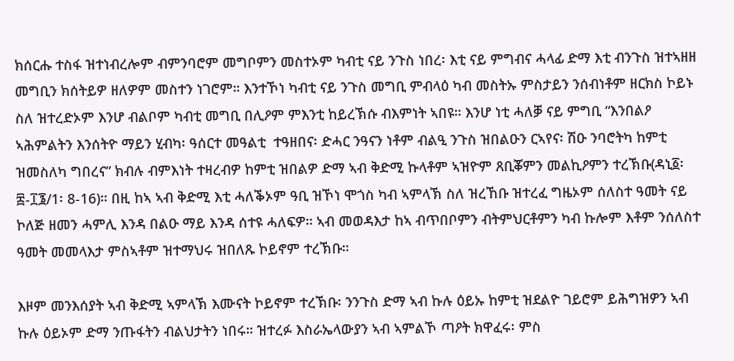ክሰርሑ ተስፋ ዝተነብረሎም ብምንባሮም መግቦምን መስተኦም ካብቲ ናይ ንጉስ ነበረ፡ እቲ ናይ ምግብና ሓላፊ ድማ እቲ ብንጉስ ዝተኣዘዘ መግቢን ክሰትይዎ ዘለዎም መስተን ነገሮም። እንተኾነ ካብቲ ናይ ንጉስ መግቢ ምብላዕ ካብ መስትኡ ምስታይን ንሰብነቶም ዘርክስ ኮይኑ ስለ ዝተረድኦም እንሆ ብልቦም ካብቲ መግቢ በሊዖም ምእንቲ ከይረኽሱ ብእምነት ኣበዩ። እንሆ ነቲ ሓለቓ ናይ ምግቢ “እንበልዖ ኣሕምልትን እንሰትዮ ማይን ሂብካ፡ ዓሰርተ መዓልቲ  ተዓዘበና፡ ድሓር ንዓናን ነቶም ብልዒ ንጉስ ዝበልዑን ርኣየና፡ ሽዑ ንባሮትካ ከምቲ  ዝመስለካ ግበረና” ክብሉ ብምእነት ተዛረብዎ ከምቲ ዝበልዎ ድማ ኣብ ቅድሚ ኩላቶም ኣዝዮም ጸቢቖምን መልኪዖምን ተረኽቡ(ዳኒ፩፡፰-፲፮/1፡ 8-16)። በዚ ከኣ ኣብ ቅድሚ እቲ ሓለቕኦም ዓቢ ዝኾነ ሞጎስ ካብ ኣምላኽ ስለ ዝረኸቡ ዝተረፈ ግዜኦም ሰለስተ ዓመት ናይ ኮለጅ ዘመን ሓምሊ እንዳ በልዑ ማይ እንዳ ሰተዩ ሓለፍዎ። ኣብ መወዳእታ ከኣ ብጥበቦምን ብትምህርቶምን ካብ ኩሎም እቶም ንሰለስተ ዓመት መመላእታ ምስኣቶም ዝተማህሩ ዝበለጹ ኮይኖም ተረኽቡ።

እዞም መንእሰያት ኣብ ቅድሚ ኣምላኽ እሙናት ኮይኖም ተረኽቡ፡ ንንጉስ ድማ ኣብ ኩሉ ዕይኡ ከምቲ ዝደልዮ ገይሮም ይሕግዝዎን ኣብ ኩሉ ዕይኦም ድማ ንጡፋትን ብልህታትን ነበሩ። ዝተረፉ እስራኤላውያን ኣብ ኣምልኾ ጣዖት ክዋፈሩ፡ ምስ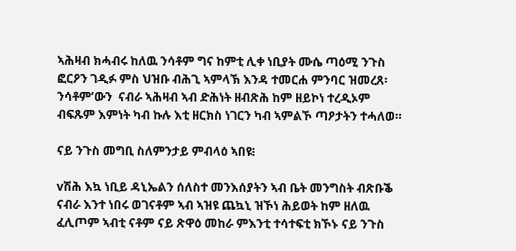ኣሕዛብ ክሓብሩ ከለዉ ንሳቶም ግና ከምቲ ሊቀ ነቢያት ሙሴ ጣዕሚ ንጉስ ፎርዖን ገዲፉ ምስ ህዝቡ ብሕጊ ኣምላኽ እንዳ ተመርሐ ምንባር ዝመረጸ፡ ንሳቶም’ውን  ናብራ ኣሕዛብ ኣብ ድሕነት ዘብጽሕ ከም ዘይኮነ ተረዲኦም ብፍጹም እምነት ካብ ኩሉ እቲ ዘርክስ ነገርን ካብ ኣምልኾ ጣዖታትን ተሓለወ።

ናይ ንጉስ መግቢ ስለምንታይ ምብላዕ ኣበዩ፧

vሽሕ እኳ ነቢይ ዳኒኤልን ሰለስተ መንእሰያትን ኣብ ቤት መንግስት ብጽቡቕ ናብራ እንተ ነበሩ ወገናቶም ኣብ ኣዝዩ ጨኳኒ ዝኾነ ሕይወት ከም ዘለዉ ፈሊጦም ኣብቲ ናቶም ናይ ጽዋዕ መከራ ምእንቲ ተሳተፍቲ ክኾኑ ናይ ንጉስ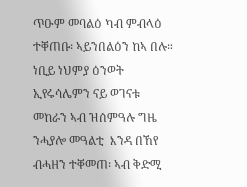ጥዑም መባልዕ ካብ ምብላዕ ተቐጠቡ፡ ኣይንበልዕን ከኣ በሉ። ነቢይ ነህምያ ዕንወት ኢየሩሳሌምን ናይ ወገናቱ መከራን ኣብ ዝሰምዓሉ ግዜ ንሓያሎ መዓልቲ  እንዳ በኸየ ብሓዘን ተቐመጠ፡ ኣብ ቅድሚ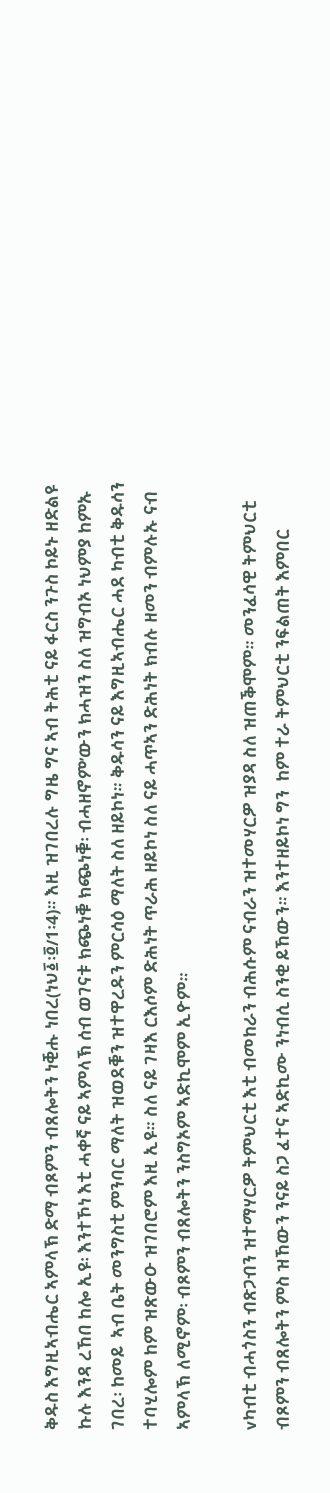ቅዱስ እግዚኣብሔር ኣምላኽ ድማ ብጾምን ብጸሎትን ነቒሑ ነበረ(ነህ፩፡፬/1፡4)። እዚ ዝገበረሉ ግዜ ግና ኣብ ትሕቲ ናይ ፋርስ ንጉስ ኮይኑ ዘድልዩ ኩሉ እንዳ ረኸበ ከሎ ኢዩ፡ እንተኾነ እቲ ሓቀኛ ናይ ኣምላኽ ሰብ ወገናቱ ክጭነቑ ክጭነቑ፡ ብሓዘኖም’ውን ክሓዝን ስለ ዝግብኦ ነህምያ ከምኡ ገበረ፡ ከመይ  ኣብ ቤት መንግስቲ ምንባር ማለት ዝወደቑን ዝተዋረዱን ምርሳዕ ማለት ስለ ዘይኮነ። ቅዱሳን ናይ እግዚኣብሔር ሓደ ካብቲ ቅዱሳን ተባሂሎም ከም ዝጽውዑ ዝገበሮም እዚ ኢዩ። ስለ ናይ ገዛእ ርእሶም ድሕነት ጥራሕ ዘይኮነ ስለ ናይ ሓጥኣን ድሕነት ክብሉ ዘመን ብምሉኡ ናብ ኣምላኽ ለሚኖም፡ ብጾምን ብጸሎትን ንስግኦም ኣድኪሞም ኢዮም።

vካብቲ ብሓጎስን ብጽጋብን ዝተማሃርዎ ትምህርቲ እቲ ብመከራን ብሕሱም ናብራን ዝተመሃርዎ ዝያዳ ስለ ዝጠቕሞም። መንፈሳዊ ትምህርቲ ብጾምን ብጸሎትን ምስ ዝኸውን ንናይ ስጋ ፈተና ኣድኪሙ ንነብሲ ስንቂ ይኸውን። እንተዘይኮነ ግን  ከም ተራ ትምህርቲ ንፍልጠት እምበር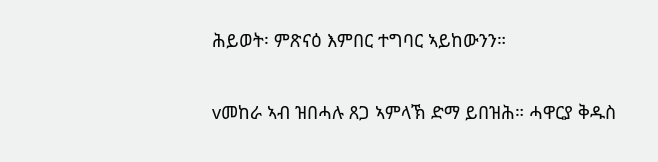ሕይወት፡ ምጽናዕ እምበር ተግባር ኣይከውንን።

vመከራ ኣብ ዝበሓሉ ጸጋ ኣምላኽ ድማ ይበዝሕ። ሓዋርያ ቅዱስ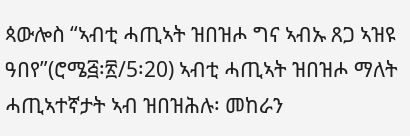ጳውሎስ “ኣብቲ ሓጢኣት ዝበዝሖ ግና ኣብኡ ጸጋ ኣዝዩ ዓበየ”(ሮሜ፭፡፳/5፡20) ኣብቲ ሓጢኣት ዝበዝሖ ማለት ሓጢኣተኛታት ኣብ ዝበዝሕሉ፡ መከራን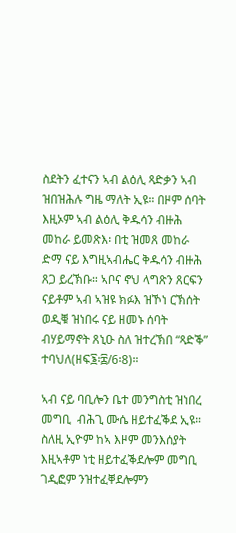ስደትን ፈተናን ኣብ ልዕሊ ጻድቃን ኣብ ዝበዝሕሉ ግዜ ማለት ኢዩ። በዞም ሰባት እዚኦም ኣብ ልዕሊ ቅዱሳን ብዙሕ መከራ ይመጽእ፡ በቲ ዝመጸ መከራ ድማ ናይ እግዚኣብሔር ቅዱሳን ብዙሕ ጸጋ ይረኽቡ። ኣቦና ኖህ ላግጽን ጸርፍን ናይቶም ኣብ ኣዝዩ ክፉእ ዝኾነ ርኽሰት ወዲቑ ዝነበሩ ናይ ዘመኑ ሰባት ብሃይማኖት ጸኒዑ ስለ ዝተረኽበ “ጻድቕ” ተባህለ(ዘፍ፮፡፰/6፡8)።

ኣብ ናይ ባቢሎን ቤተ መንግስቲ ዝነበረ መግቢ  ብሕጊ ሙሴ ዘይተፈቕደ ኢዩ። ስለዚ ኢዮም ከኣ እዞም መንእሰያት እዚኣቶም ነቲ ዘይተፈቕደሎም መግቢ ገዲፎም ንዝተፈቐደሎምን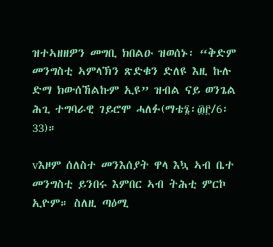ዝተኣዘዘዎን መግቢ ክበልዑ ዝወሰኑ፡ “ቅድም መንግስቲ ኣምላኽን ጽድቁን ድለዩ እዚ ኩሉ ድማ ክውሰኸልኩም ኢዩ” ዝብል ናይ ወንጌል ሕጊ ተግባራዊ ገይሮሞ ሓለፉ(ማቴ፮፡፴፫/6፡33)።

vእዞም ሰለስተ መንእሰያት ዋላ እኳ ኣብ ቤተ መንግስቲ ይንበሩ እምበር ኣብ ትሕቲ ምርኮ ኢዮም። ስለዚ ጣዕሚ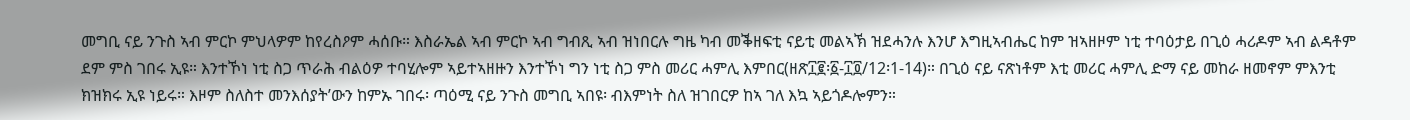መግቢ ናይ ንጉስ ኣብ ምርኮ ምህላዎም ከየረስዖም ሓሰቡ። እስራኤል ኣብ ምርኮ ኣብ ግብጺ ኣብ ዝነበርሉ ግዜ ካብ መቕዘፍቲ ናይቲ መልኣኽ ዝደሓንሉ እንሆ እግዚኣብሔር ከም ዝኣዘዞም ነቲ ተባዕታይ በጊዕ ሓሪዶም ኣብ ልዳቶም ደም ምስ ገበሩ ኢዩ። እንተኾነ ነቲ ስጋ ጥራሕ ብልዕዎ ተባሂሎም ኣይተኣዘዙን እንተኾነ ግን ነቲ ስጋ ምስ መሪር ሓምሊ እምበር(ዘጽ፲፪፡፩-፲፬/12፡1-14)። በጊዕ ናይ ናጽነቶም እቲ መሪር ሓምሊ ድማ ናይ መከራ ዘመኖም ምእንቲ ክዝክሩ ኢዩ ነይሩ። እዞም ስለስተ መንእሰያት’ውን ከምኡ ገበሩ፡ ጣዕሚ ናይ ንጉስ መግቢ ኣበዩ፡ ብእምነት ስለ ዝገበርዎ ከኣ ገለ እኳ ኣይጎዶሎምን።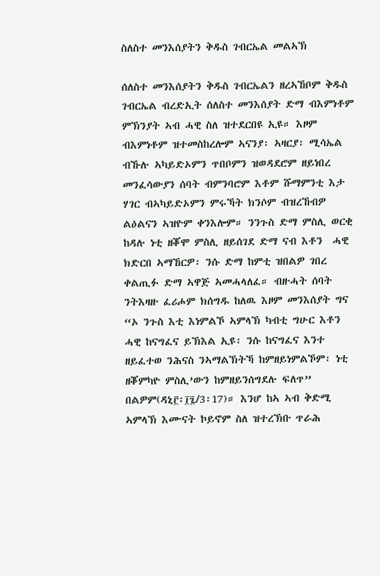ስለስተ መንእሰያትን ቅዱስ ገብርኤል መልኣኽ

ሰለስተ መንእሰያትን ቅዱስ ገብርኤልን ዘረኣኸቦም ቅዱስ ገብርኤል ብረድኢት ሰለስተ መንእሰያት ድማ ብእምነቶም ምኽንያት ኣብ ሓዊ ስለ ዝተደርበዩ ኢዩ። እዞም ብእምነቶም ዝተመስከረሎም ኣናንያ፡ ኣዛርያ፡ ሚሳኤል ብኹሉ ኣካይድኦምን ጥበቦምን ዝወዳደሮም ዘይነበረ መንፈሳውያን ሰባት ብምንባሮም እቶም ሹማምንቲ እታ ሃገር ብኣካይድኦምን ምሩኻት ክንሶም ብዝረኸብዎ ልዕልናን ኣዝዮም ቀንእሎም። ንንጉስ ድማ ምስሊ ወርቂ ከዳሉ ነቲ ዘቖሞ ምስሊ ዘይሰገደ ድማ ናብ እቶን  ሓዊ ክድርበ ኣማኸርዎ፡ ንሱ ድማ ከምቲ ዝበልዎ ገበረ ቀልጢፉ ድማ ኣዋጅ ኣመሓላለፈ። ብዙሓት ሰባት ንትእዛዙ ፈሪሖም ክሰግዱ ከለዉ እዞም መንእሰያት ግና “ኦ ንጉስ እቲ እነምልኾ ኣምላኽ ካብቲ ግሁር እቶን ሓዊ ከናግፈና ይኽእል ኢዩ፡ ንሱ ከናግፈና እንተ ዘይፈተወ ንሕናስ ንኣማልኽትኻ ከምዘይነምልኾም፡ ነቲ ዘቖምካዮ ምስሊ’ውን ከምዘይንሰግደሉ ፍለጥ” በልዎም(ዳኒ፫፡፲፯/3፡17)። እንሆ ከኣ ኣብ ቅድሚ ኣምላኽ እሙናት ኮይኖም ስለ ዝተረኽቡ ጥራሕ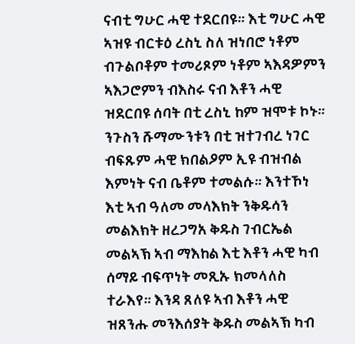ናብቲ ግሁር ሓዊ ተደርበዩ። እቲ ግሁር ሓዊ ኣዝዩ ብርቱዕ ረስኒ ስለ ዝነበሮ ነቶም ብጉልቦቶም ተመሪጾም ነቶም ኣእዳዎምን ኣእጋሮምን ብእስሩ ናብ እቶን ሓዊ ዝደርበዩ ሰባት በቲ ረስኒ ከም ዝሞቱ ኮኑ። ንጉስን ሹማሙንቱን በቲ ዝተገብረ ነገር ብፍጹም ሓዊ ክበልዖም ኢዩ ብዝብል እምነት ናብ ቤቶም ተመልሱ። እንተኾነ እቲ ኣብ ዓለመ መላእክት ንቅዱሳን መልእክት ዘረጋግአ ቅዱስ ገብርኤል መልኣኽ ኣብ ማእከል እቲ እቶን ሓዊ ካብ ሰማይ ብፍጥነት መጺኡ ክመላለስ ተራእየ። እንዳ ጸለዩ ኣብ እቶን ሓዊ ዝጸንሑ መንእሰያት ቅዱስ መልኣኽ ካብ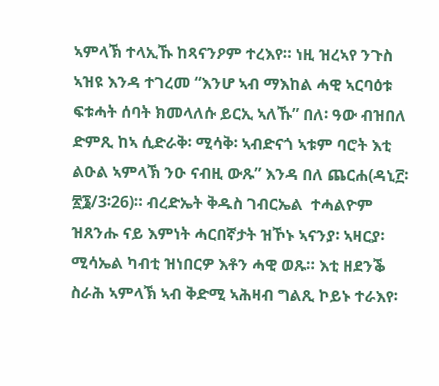ኣምላኽ ተላኢኹ ከጻናንዖም ተረእየ። ነዚ ዝረኣየ ንጉስ ኣዝዩ እንዳ ተገረመ “እንሆ ኣብ ማእከል ሓዊ ኣርባዕቱ ፍቱሓት ሰባት ክመላለሱ ይርኢ ኣለኹ” በለ፡ ዓው ብዝበለ ድምጺ ከኣ ሲድራቅ፡ ሚሳቅ፡ ኣብድናጎ ኣቱም ባሮት እቲ ልዑል ኣምላኽ ንዑ ናብዚ ውጹ” እንዳ በለ ጨርሐ(ዳኒ፫፡፳፮/3፡26)። ብረድኤት ቅዱስ ገብርኤል  ተሓልዮም ዝጸንሑ ናይ እምነት ሓርበኛታት ዝኾኑ ኣናንያ፡ ኣዛርያ፡ ሚሳኤል ካብቲ ዝነበርዎ እቶን ሓዊ ወጹ። እቲ ዘደንቕ ስራሕ ኣምላኽ ኣብ ቅድሚ ኣሕዛብ ግልጺ ኮይኑ ተራእየ፡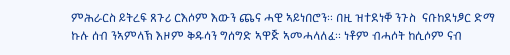ምሕራርስ ይትረፍ ጸጉሪ ርእሶም እውን ጨና ሓዊ ኣይነበሮን። በዚ ዝተደነቐ ንጉስ  ናቡከደነፆር ድማ ኩሉ ሰብ ንኣምላኽ እዞም ቅዱሳን ግሰግድ ኣዋጅ ኣመሓላለፈ። ነቶም ብሓሶት ከሲሶም ናብ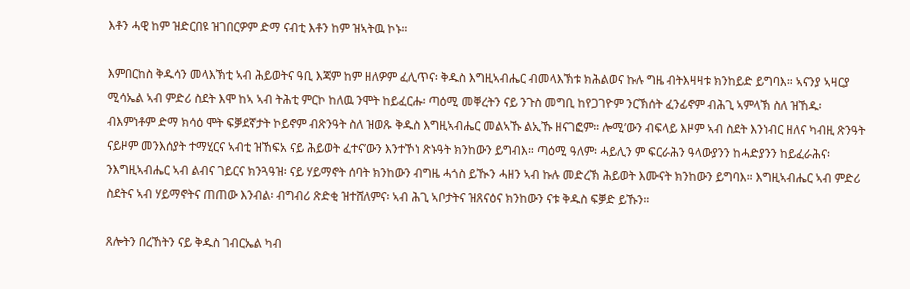እቶን ሓዊ ከም ዝድርበዩ ዝገበርዎም ድማ ናብቲ እቶን ከም ዝኣትዉ ኮኑ።

እምበርከስ ቅዱሳን መላእኽቲ ኣብ ሕይወትና ዓቢ እጃም ከም ዘለዎም ፈሊጥና፡ ቅዱስ እግዚኣብሔር ብመላእኽቱ ክሕልወና ኩሉ ግዜ ብትእዛዛቱ ክንከይድ ይግባእ። ኣናንያ ኣዛርያ ሚሳኤል ኣብ ምድሪ ስደት እሞ ከኣ ኣብ ትሕቲ ምርኮ ከለዉ ንሞት ከይፈርሑ፡ ጣዕሚ መቐረትን ናይ ንጉስ መግቢ ከየጋገዮም ንርኽሰት ፈንፊኖም ብሕጊ ኣምላኽ ስለ ዝኸዱ፡ ብእምነቶም ድማ ክሳዕ ሞት ፍቓደኛታት ኮይኖም ብጽንዓት ስለ ዝወጹ ቅዱስ እግዚኣብሔር መልኣኹ ልኢኹ ዘናገፎም። ሎሚ’ውን ብፍላይ እዞም ኣብ ስደት እንነብር ዘለና ካብዚ ጽንዓት ናይዞም መንእሰያት ተማሂርና ኣብቲ ዝኸፍአ ናይ ሕይወት ፈተና’ውን እንተኾነ ጽኑዓት ክንከውን ይግብእ። ጣዕሚ ዓለም፡ ሓይሊን ም ፍርራሕን ዓላውያንን ከሓድያንን ከይፈራሕና፡ ንእግዚኣብሔር ኣብ ልብና ገይርና ክንጓዓዝ፡ ናይ ሃይማኖት ሰባት ክንከውን ብግዜ ሓጎስ ይዂን ሓዘን ኣብ ኩሉ መድረኽ ሕይወት እሙናት ክንከውን ይግባእ። እግዚኣብሔር ኣብ ምድሪ ስደትና ኣብ ሃይማኖትና ጠጠው እንብል፡ ብግብሪ ጽድቂ ዝተሸለምና፡ ኣብ ሕጊ ኣቦታትና ዝጸናዕና ክንከውን ናቱ ቅዱስ ፍቓድ ይኹን።

ጸሎትን በረኸትን ናይ ቅዱስ ገብርኤል ካብ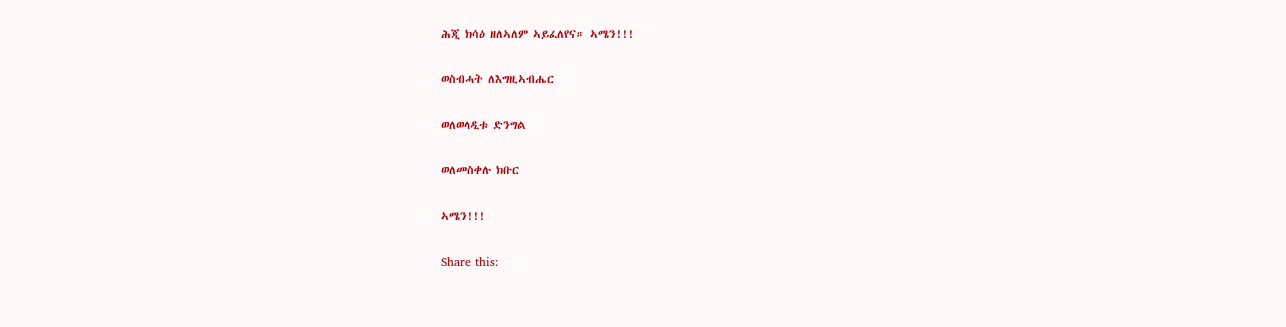ሕጂ ክሳዕ ዘለኣለም ኣይፈለየና። ኣሜን!!!

ወስብሓት ለእግዚኣብሔር

ወለወላዲቱ ድንግል

ወለመስቀሉ ክቡር

ኣሜን!!!

Share this: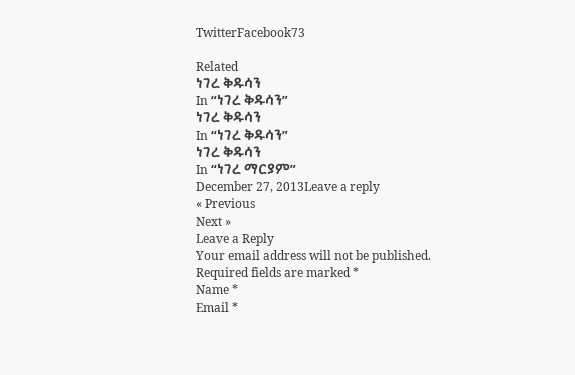TwitterFacebook73

Related
ነገረ ቅዱሳን
In “ነገረ ቅዱሳን”
ነገረ ቅዱሳን
In “ነገረ ቅዱሳን”
ነገረ ቅዱሳን
In “ነገረ ማርያም”
December 27, 2013Leave a reply
« Previous
Next »
Leave a Reply
Your email address will not be published. Required fields are marked *
Name *
Email *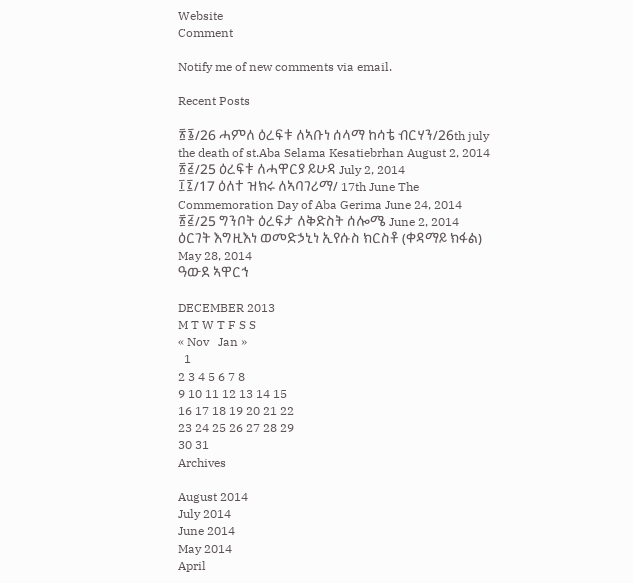Website
Comment

Notify me of new comments via email.

Recent Posts

፳፮/26 ሓምለ ዕረፍቱ ለኣቡነ ሰላማ ከሳቴ ብርሃን/26th july the death of st.Aba Selama Kesatiebrhan August 2, 2014
፳፭/25 ዕረፍቱ ለሓዋርያ ይሁዳ July 2, 2014
፲፯/17 ዕለተ ዝክሩ ለኣባገሪማ/ 17th June The Commemoration Day of Aba Gerima June 24, 2014
፳፭/25 ግንቦት ዕረፍታ ለቅድስት ሰሎሜ June 2, 2014
ዕርገት እግዚእነ ወመድኃኒነ ኢየሱስ ክርስቶ (ቀዳማይ ክፋል) May 28, 2014
ዓውደ ኣዋርኅ

DECEMBER 2013
M T W T F S S
« Nov   Jan »
  1
2 3 4 5 6 7 8
9 10 11 12 13 14 15
16 17 18 19 20 21 22
23 24 25 26 27 28 29
30 31
Archives

August 2014
July 2014
June 2014
May 2014
April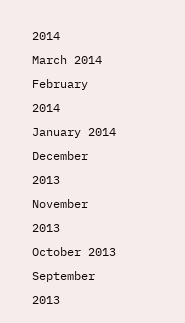2014
March 2014
February 2014
January 2014
December 2013
November 2013
October 2013
September 2013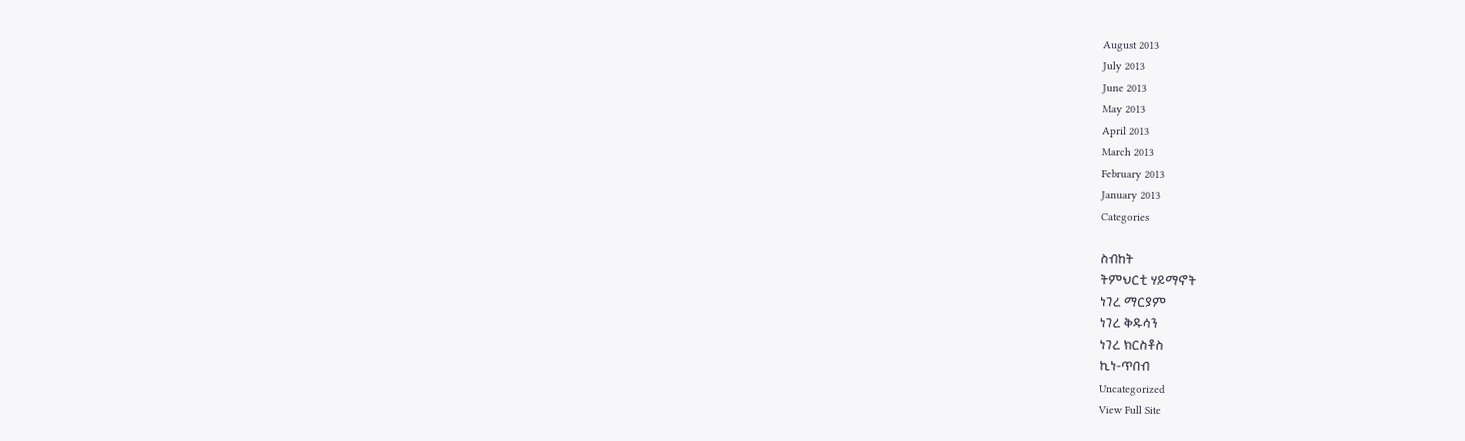August 2013
July 2013
June 2013
May 2013
April 2013
March 2013
February 2013
January 2013
Categories

ስብከት
ትምህርቲ ሃይማኖት
ነገረ ማርያም
ነገረ ቅዱሳን
ነገረ ክርስቶስ
ኪነ-ጥበብ
Uncategorized
View Full Site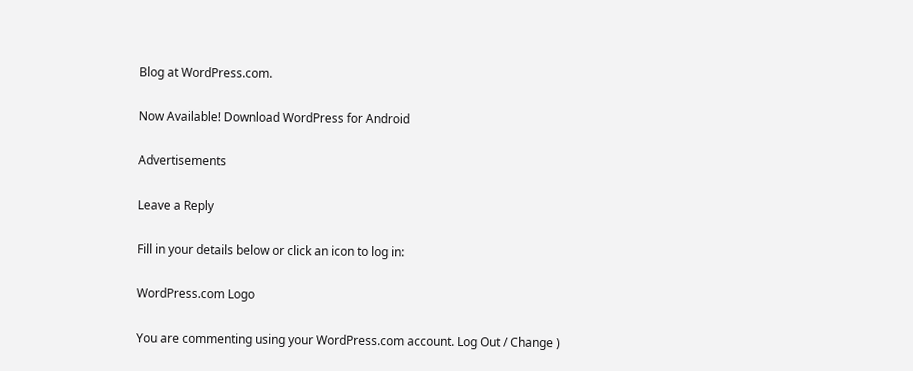Blog at WordPress.com.

Now Available! Download WordPress for Android

Advertisements

Leave a Reply

Fill in your details below or click an icon to log in:

WordPress.com Logo

You are commenting using your WordPress.com account. Log Out / Change )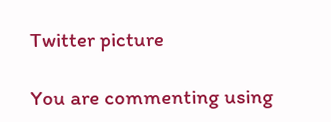Twitter picture

You are commenting using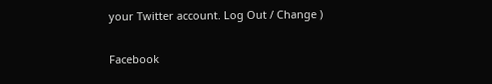your Twitter account. Log Out / Change )

Facebook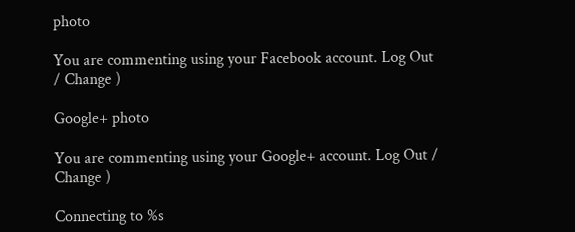photo

You are commenting using your Facebook account. Log Out / Change )

Google+ photo

You are commenting using your Google+ account. Log Out / Change )

Connecting to %s